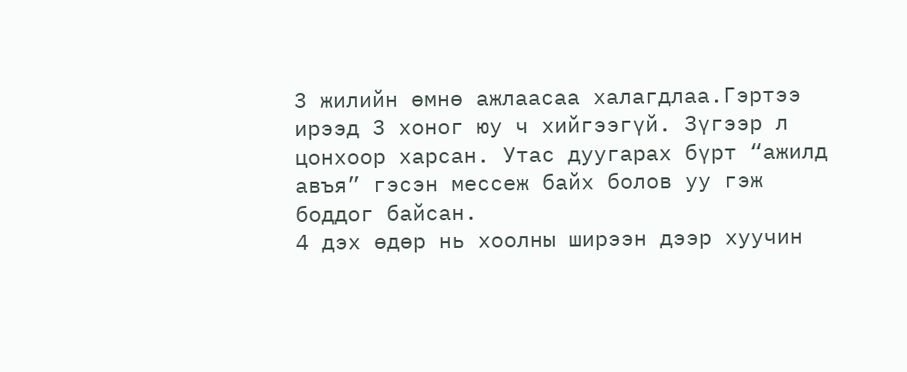3 жилийн өмнө ажлаасаа халагдлаа.Гэртээ ирээд 3 хоног юу ч хийгээгүй. Зүгээр л цонхоор харсан. Утас дуугарах бүрт “ажилд авъя” гэсэн мессеж байх болов уу гэж боддог байсан.
4 дэх өдөр нь хоолны ширээн дээр хуучин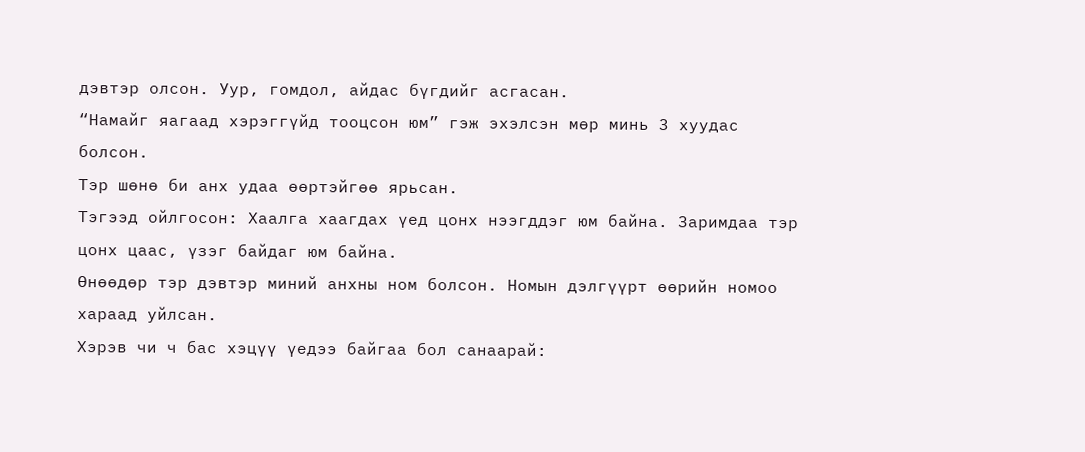дэвтэр олсон. Уур, гомдол, айдас бүгдийг асгасан.
“Намайг яагаад хэрэггүйд тооцсон юм” гэж эхэлсэн мөр минь 3 хуудас болсон.
Тэр шөнө би анх удаа өөртэйгөө ярьсан.
Тэгээд ойлгосон: Хаалга хаагдах үед цонх нээгддэг юм байна. Заримдаа тэр цонх цаас, үзэг байдаг юм байна.
Өнөөдөр тэр дэвтэр миний анхны ном болсон. Номын дэлгүүрт өөрийн номоо хараад уйлсан.
Хэрэв чи ч бас хэцүү үедээ байгаа бол санаарай: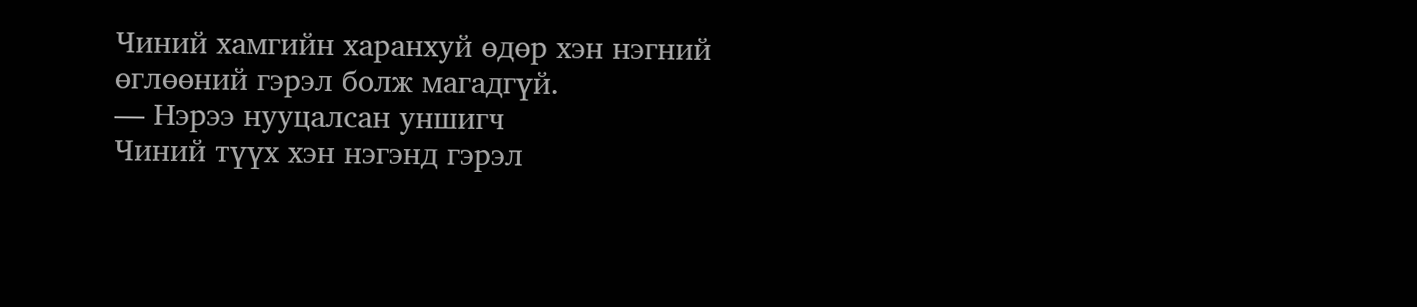Чиний хамгийн харанхуй өдөр хэн нэгний өглөөний гэрэл болж магадгүй.
— Нэрээ нууцалсан уншигч
Чиний түүх хэн нэгэнд гэрэл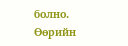болно.
Өөрийн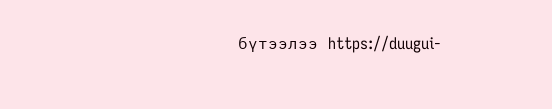бүтээлээ https://duugui-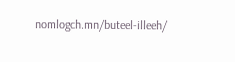nomlogch.mn/buteel-illeeh/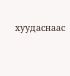хуудаснаас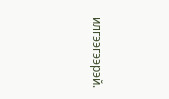илгээгээрэй.